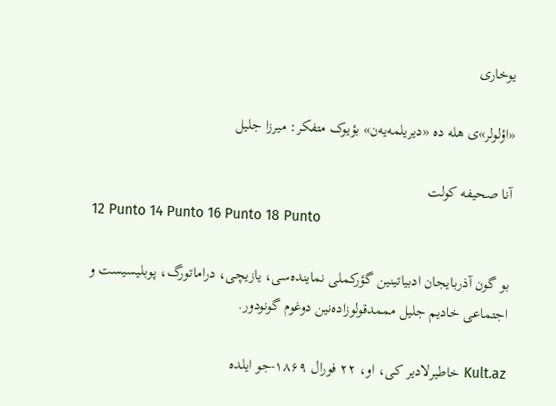یوخاری

«اؤلولر»ی هله ده «دیریلمه‌یه‌ن» بؤیوک متفکر: میرزا جلیل

آنا صحیفه کولت
12 Punto 14 Punto 16 Punto 18 Punto

بو گون آذربایجان ادبیاتینین گؤرکملی نماینده‌سی، یازیچی، دراماتورگ، پوبلیسیست و اجتماعی خادیم جلیل مممدقولوزاده‌نین دوغوم گونودور.

Kult.az خاطیرلادیر کی، او، ۲۲ فورال ۱۸۶۹-جو ایلده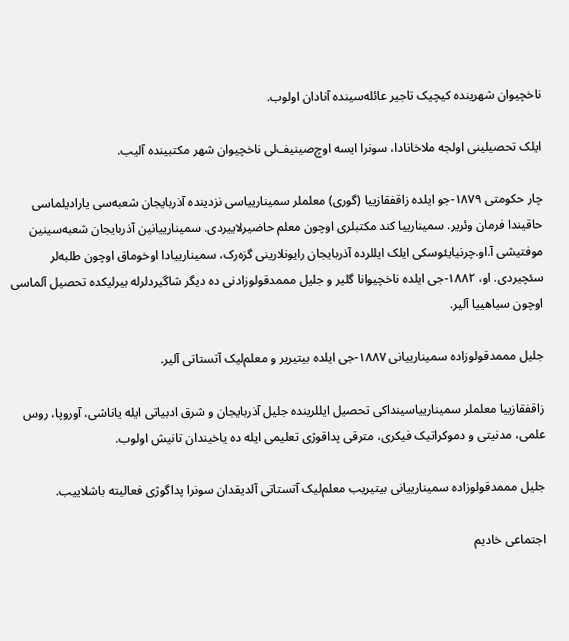ناخچیوان شهرینده کیچیک تاجیر عائله‌سینده آنادان اولوب.

ایلک تحصیلینی اولجه ملاخانادا، سونرا ایسه اوچ‌صینیف‌لی ناخچیوان شهر مکتبینده آلیب.

چار حکومتی ۱۸۷۹-جو ایلده زاقفقازییا (گوری) معلملر سمینارییاسی نزدینده آذربایجان شعبه‌سی یارادیلماسی حاقیندا فرمان وئریر. سمینارییا کند مکتبلری اوچون معلم حاضیرلاییردی. سمینارییانین آذربایجان شعبه‌سینین موفتیشی آ.او.چرنیایئوسکی ایلک ایللرده آذربایجان رایونلارینی گزه‌رک، سمینارییادا اوخوماق اوچون طلبه‌لر سئچیردی. او، ۱۸۸۲-جی ایلده ناخچیوانا گلیر و جلیل مممدقولوزادنی ده دیگر شاگیردلرله بیرلیکده تحصیل آلماسی اوچون سیاهییا آلیر.

جلیل مممدقولوزاده سمینارییانی ۱۸۸۷-جی ایلده بیتیریر و معلم‌لیک آتستاتی آلیر.

زاقفقازییا معلملر سمینارییاسینداکی تحصیل ایللرینده جلیل آذربایجان و شرق ادبیاتی ایله یاناشی، آوروپا، روس علمی، مدنیتی و دموکراتیک فیکری، مترقی پداقوژی تعلیمی ایله ده یاخیندان تانیش اولوب.

جلیل مممدقولوزاده سمینارییانی بیتیریب معلم‌لیک آتستاتی آلدیقدان سونرا پداگوژی فعالیته باشلاییب.

اجتماعی خادیم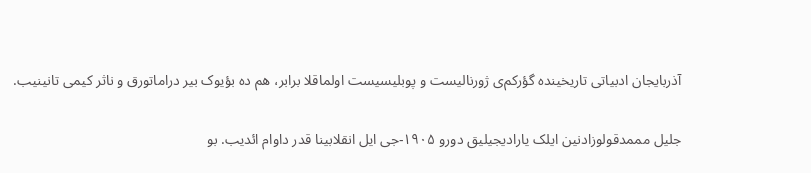آذربایجان ادبیاتی تاریخینده گؤرکم‌ی ژورنالیست و پوبلیسیست اولماقلا برابر، هم ده بؤیوک بیر دراماتورق و ناثر کیمی تانینیب.

جلیل مممدقولوزادنین ایلک یارادیجیلیق دورو ۱۹۰۵-جی ایل انقلابینا قدر داوام ائدیب. بو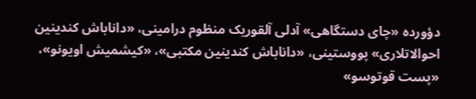دؤورده «چای دستگاهی» آدلی آلقوریک منظوم درامینی، «داناباش کندینین احوالاتلاری» پووستینی، «داناباش کندینین مکتبی»، «کیشمیش اویونو»، «پست قوتوسو»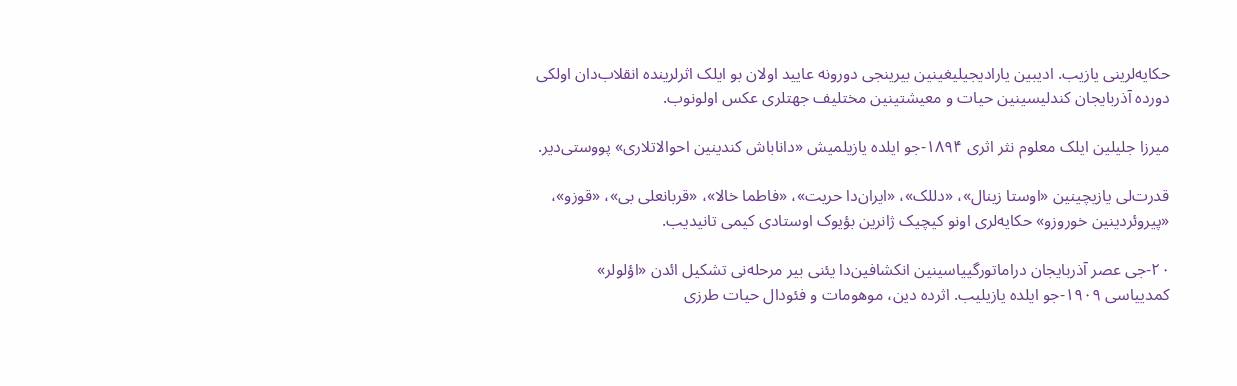حکایه‌لرینی یازیب. ادیبین یارادیجیلیغینین بیرینجی دورونه عایید اولان بو ایلک اثرلرینده انقلاب‌دان اولکی دورده آذربایجان کندلیسینین حیات و معیشتینین مختلیف جهتلری عکس اولونوب.

میرزا جلیلین ایلک معلوم نثر اثری ۱۸۹۴-جو ایلده یازیلمیش «داناباش کندینین احوالاتلاری» پووستی‌دیر.

قدرت‌لی یازیچینین «اوستا زینال»، «دللک»، «ایران‌دا حریت»، «فاطما خالا»، «قربانعلی بی»، «قوزو»، «پیروئردینین خوروزو» حکایه‌لری اونو کیچیک ژانرین بؤیوک اوستادی کیمی تانیدیب.

۲۰-جی عصر آذربایجان دراماتورگییاسینین انکشافین‌دا یئنی بیر مرحله‌نی تشکیل ائد‌ن «اؤلولر» کمدییاسی ۱۹۰۹-جو ایلده یازیلیب. اثرده دین، موهومات و فئودال حیات طرزی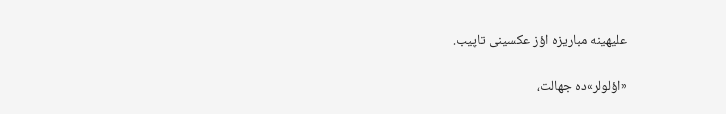علیهینه مباریزه اؤز عکسینی تاپیب.

«اؤلولر»ده جهالت،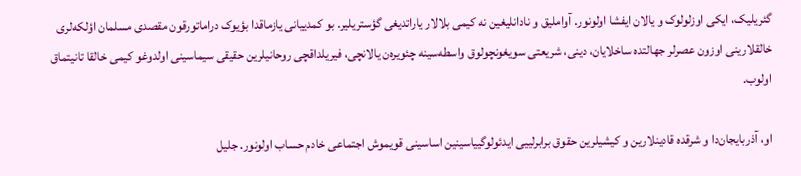گئریلیک، ایکی اوزلولوک و یالان ایفشا اولونور. آواملیق و نادانلیغین نه کیمی بلالار یاراتدیغی گؤستریلیر. بو کمدییانی یازماقدا بؤیوک دراماتورقون مقصدی مسلمان اؤلکه‌لری خالقلارینی اوزون عصرلر جهالتده ساخلایان، دینی، شریعتی سویغونچولوق واسطه‌سینه چئویره‌ن یالانچی، فیریلداقچی روحانیلرین حقیقی سیماسینی اولدوغو کیمی خالقا تانیتماق اولوب.

او، آذربایجان‌دا و شرقده قادینلارین و کیشیلرین حقوق برابرلییی ایدئولوگییاسینین اساسینی قویموش اجتماعی خادم حساب اولونور. جلیل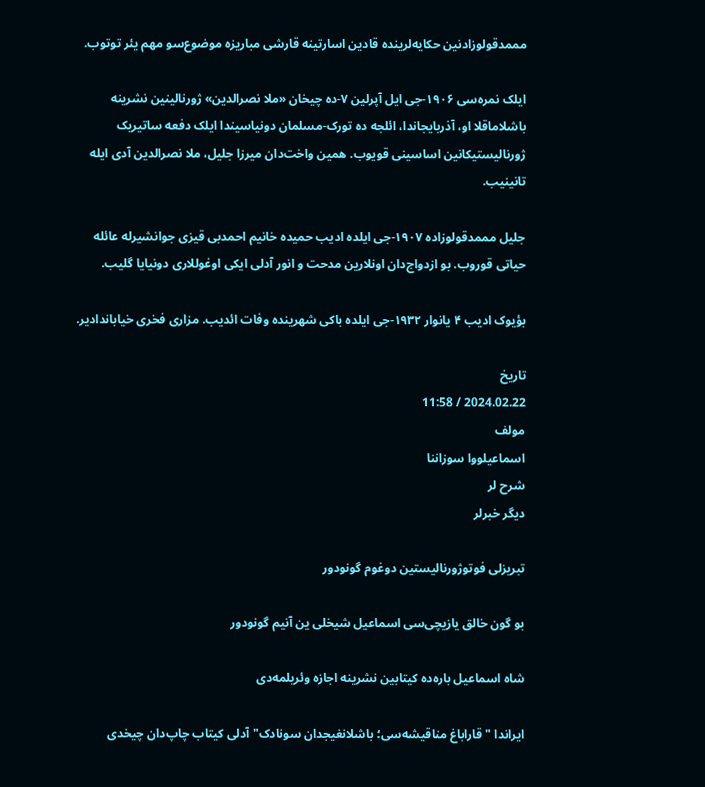مممدقولوزادنین حکایه‌لرینده قادین اسارتینه قارشی مباریزه موضوع‌سو مهم یئر توتوب.

ایلک نمره‌سی ۱۹۰۶-جی ایل آپرلین ۷-ده چیخان «ملا نصرالدین» ژورنالینین نشرینه باشلاماقلا او، آذربایجاندا، ائلجه ده تورک-مسلمان دونیاسیندا ایلک دفعه ساتیریک ژورنالیستیکانین اساسینی قویوب. همین واخت‌دان میرزا جلیل، ملا نصرالدین آدی ایله تانینیب.

جلیل مممدقولوزاده ۱۹۰۷-جی ایلده ادیب حمیده خانیم احمدبی قیزی جوانشیرله عائله حیاتی قوروب. بو ازدواج‌دان اونلارین مدحت و انور آدلی ایکی اوغوللاری دونیایا گلیب.

بؤیوک ادیب ۴ یانوار ۱۹۳۲-جی ایلده باکی شهرینده وفات ائدیب. مزاری فخری خیاباندادیر.

تاریخ
2024.02.22 / 11:58
مولف
اسماعیلووا سوزاننا
شرح لر
دیگر خبرلر

تبریزلی فوتوژورنالیستین دوغوم گونودور

بو گون خالق یازیچی‌سی اسماعیل شیخلی ‌ین آنیم گونودور

شاه اسماعیل باره‌ده کیتابین نشرینه اجازه وئریلمه‌دی

ایراندا "قاراباغ مناقیشه‌سی؛ باشلانغیجدان سونادک" آدلی کیتاب چاپ‌دان چیخدی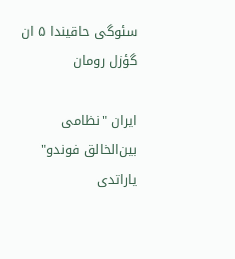سئوگی حاقیندا ۵ ان گؤزل رومان

ایران "نظامی بین‌الخالق فوندو" یاراتدی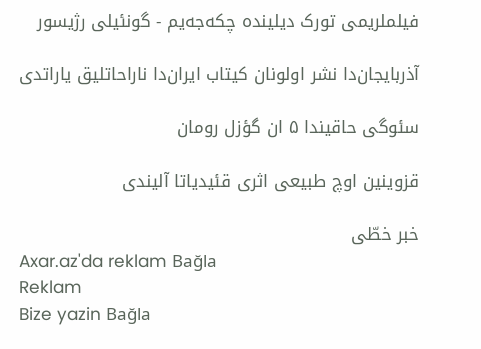فیلملریمی تورک دیلینده چکه‌جه‌یم - گونئیلی رژیسور

آذربایجان‌دا نشر اولونان کیتاب ایران‌دا ناراحاتلیق یاراتدی

سئوگی حاقیندا ۵ ان گؤزل رومان

قزوینین اوچ طبیعی اثری قئیدیاتا آلیندی

خبر خطّی
Axar.az'da reklam Bağla
Reklam
Bize yazin Bağla